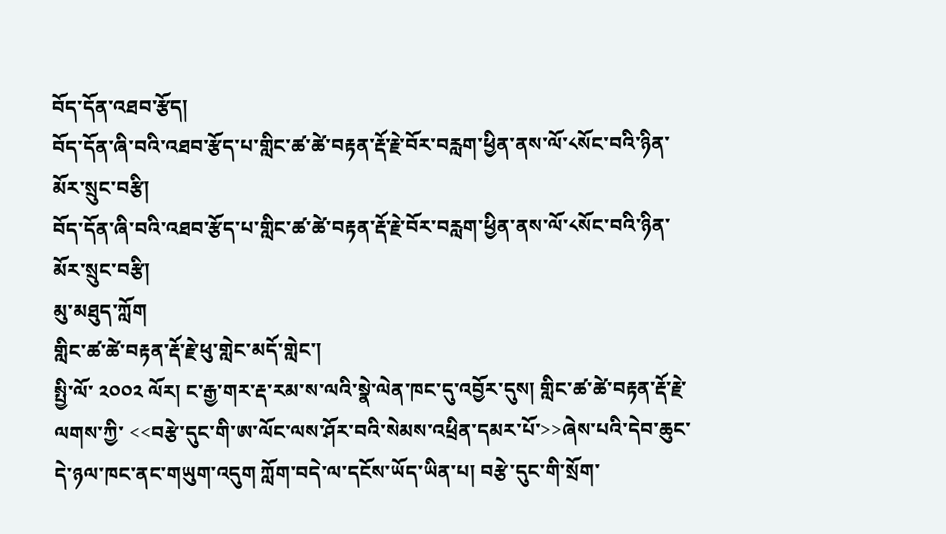བོད་དོན་འཐབ་རྩོད།
བོད་དོན་ཞི་བའི་འཐབ་རྩོད་པ་གླིང་ཚ་ཚེ་བརྟན་རྡོ་རྗེ་བོར་བརླག་ཕྱིན་ནས་ལོ་༨སོང་བའི་ཉིན་མོར་སྲུང་བརྩི།
བོད་དོན་ཞི་བའི་འཐབ་རྩོད་པ་གླིང་ཚ་ཚེ་བརྟན་རྡོ་རྗེ་བོར་བརླག་ཕྱིན་ནས་ལོ་༨སོང་བའི་ཉིན་མོར་སྲུང་བརྩི།
མུ་མཐུད་ཀློག
གླིང་ཚ་ཚེ་བརྟན་རྡོ་རྗེ་ཕུ་གླེང་མདོ་གླེང་།
སྤྱི་ལོ་ ༢༠༠༢ ལོར། ང་རྒྱ་གར་རྡ་རམ་ས་ལའི་སྣེ་ལེན་ཁང་དུ་འབྱོར་དུས། གླིང་ཚ་ཚེ་བརྟན་རྡོ་རྗེ་ལགས་ཀྱི་ <<བརྩེ་དུང་གི་ཨ་ལོང་ལས་ཤོར་བའི་སེམས་འཕྲིན་དམར་པོ་>>ཞེས་པའི་དེབ་ཆུང་དེ་ཉལ་ཁང་ནང་གཡུག་འདུག ཀློག་བདེ་ལ་དངོས་ཡོད་ཡིན་པ། བརྩེ་དུང་གི་སྲོག་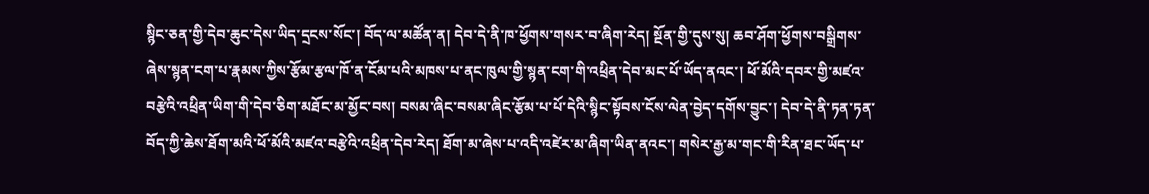སྙིང་ཅན་གྱི་དེབ་ཆུང་དེས་ཡིད་དྲངས་སོང་། བོད་ལ་མཚོན་ན། དེབ་དེ་ནི་ཁ་ཕྱོགས་གསར་བ་ཞིག་རེད། སྔོན་གྱི་དུས་སུ། ཆབ་ཤོག་ཕྱོགས་བསྒྲིགས་ཞེས་སྙན་ངག་པ་རྣམས་ཀྱིས་རྩོམ་རྩལ་ཁོ་ན་ངོམ་པའི་མཁས་པ་ནང་ཁུལ་གྱི་སྙན་ངག་གི་འཕྲིན་དེབ་མང་པོ་ཡོད་ནའང་། ཕོ་མོའི་དབར་གྱི་མཛའ་བརྩེའི་འཕྲིན་ཡིག་གི་དེབ་ཅིག་མཐོང་མ་མྱོང་བས། བསམ་ཞིང་བསམ་ཞིང་རྩོམ་པ་པོ་དེའི་སྙིང་སྟོབས་ངོས་ལེན་བྱེད་དགོས་བྱུང་། དེབ་དེ་ནི་ཏན་ཏན་བོད་ཀྱི་ཆེས་ཐོག་མའི་ཕོ་མོའི་མཛའ་བརྩེའི་འཕྲིན་དེབ་རེད། ཐོག་མ་ཞེས་པ་འདི་འཛེར་མ་ཞིག་ཡིན་ནའང་། གསེར་རྒྱ་མ་གང་གི་རིན་ཐང་ཡོད་པ་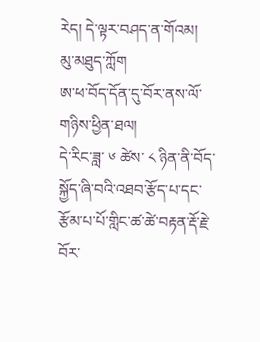རེད། དེ་ལྟར་བཤད་ན་གོའམ།
མུ་མཐུད་ཀློག
ཨ་ཕ་བོད་དོན་དུ་བོར་ནས་ལོ་གཉིས་ཕྱིན་ཐལ།
དེ་རིང་ཟླ་ ༦ ཚེས་ ༨ ཉིན་ནི་བོད་སྐྱོད་ཞི་བའི་འཐབ་རྩོད་པ་དང་རྩོམ་པ་པོ་གླིང་ཚ་ཚེ་བརྟན་རྡོ་རྗེ་བོར་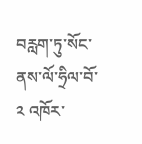བརླག་ཏུ་སོང་ནས་ལོ་ཧྲིལ་བོ་ ༢ འཁོར་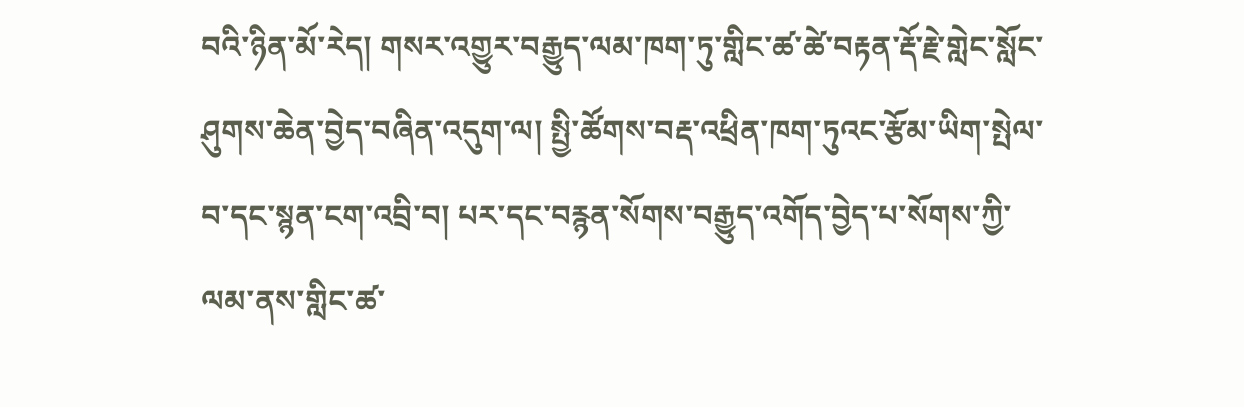བའི་ཉིན་མོ་རེད། གསར་འགྱུར་བརྒྱུད་ལམ་ཁག་ཏུ་གླིང་ཚ་ཚེ་བརྟན་རྡོ་རྗེ་གླེང་སློང་ཤུགས་ཆེན་བྱེད་བཞིན་འདུག་ལ། སྤྱི་ཚོགས་བརྡ་འཕྲིན་ཁག་ཏུའང་རྩོམ་ཡིག་སྤེལ་བ་དང་སྙན་ངག་འབྲི་བ། པར་དང་བརྙན་སོགས་བརྒྱུད་འགོད་བྱེད་པ་སོགས་ཀྱི་ལམ་ནས་གླིང་ཚ་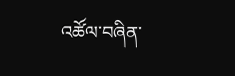འཚོལ་བཞིན་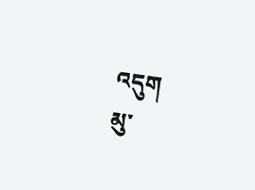འདུག
མུ་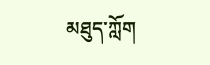མཐུད་ཀློག